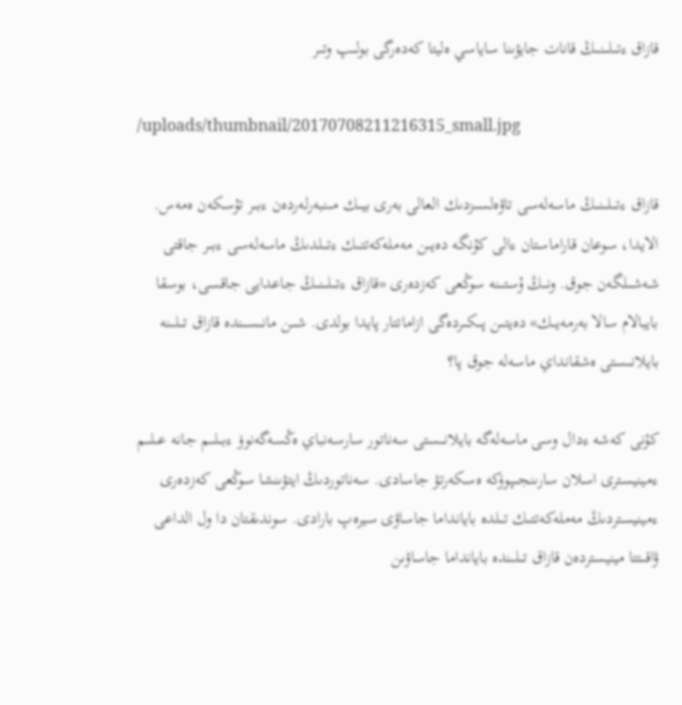قازاق ءتىلىنىڭ قانات جايۋىنا ساياسي ەليتا كەدەرگى بولىپ وتىر

/uploads/thumbnail/20170708211216315_small.jpg

قازاق ءتىلىنىڭ ماسەلەسى تاۋەلسىزدىك العالى بەرى بيىك مىنبەرلەردەن ءبىر تۇسكەن ەمەس. الايدا، سوعان قاراماستان ءالى كۇنگە دەيىن مەملەكەتتىك ءتىلدىڭ ماسەلەسى ءبىر جاقتى شەشىلگەن جوق. ونىڭ ۇستىنە سوڭعى كەزدەرى «قازاق ءتىلىنىڭ جاعدايى جاقسى، بوسقا بايبالام سالا بەرمەيىك» دەيتىن پىكىردەگى ازاماتتار پايدا بولدى. شىن مانىسىندە قازاق تىلىنە بايلانىستى ەشقانداي ماسەلە جوق پا؟

كۇنى كەشە ءدال وسى ماسەلەگە بايلانىستى سەناتور سارسەنباي ەڭسەگەنوۆ ءبىلىم جانە عىلىم ءمينيسترى اسلان سارىنجىپوۆكە ەسكەرتۋ جاسادى. سەناتوردىڭ ايتۋىنشا سوڭعى كەزدەرى ءمينيستردىڭ مەملەكەتتىك تىلدە بايانداما جاساۋى سيرەپ بارادى. سوندىقتان دا ول الداعى ۋاقىتتا مينيستردەن قازاق تىلىندە بايانداما جاساۋىن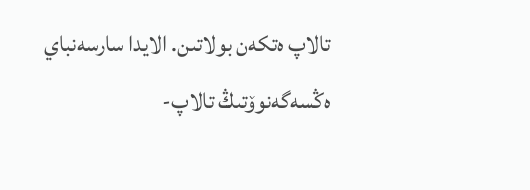تالاپ ەتكەن بولاتىن. الايدا سارسەنباي ەڭسەگەنوۆتىڭ تالاپ-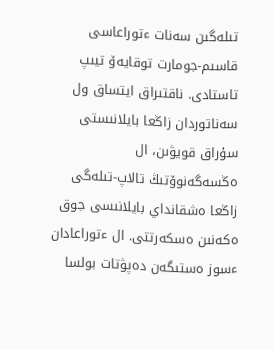تىلەگىن سەنات ءتوراعاسى قاسىم-جومارت توقايەۆ تيىپ تاستادى. ناقتىراق ايتساق ول سەناتوردان زاڭعا بايلانىستى سۇراق قويۋىن، ال ەڭسەگەنوۆتىڭ تالاپ-تىلەگى زاڭعا ەشقانداي بايلانىسى جوق ەكەنىن ەسكەرتتى. ال ءتوراعادان ءسوز ەستىگەن دەپۋتات بولسا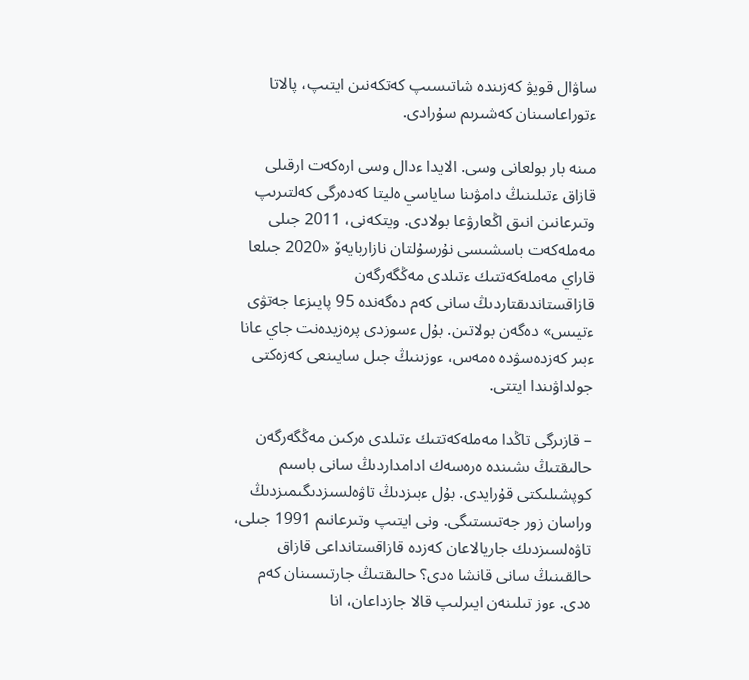ساۋال قويۋ كەزىندە شاتىسىپ كەتكەنىن ايتىپ، پالاتا ءتوراعاسىنان كەشىرىم سۇرادى.

مىنە بار بولعانى وسى. الايدا ءدال وسى ارەكەت ارقىلى قازاق ءتىلىنىڭ دامۋىنا ساياسي ەليتا كەدەرگى كەلتىرىپ وتىرعانىن انىق اڭعارۋعا بولادى. ويتكەنى، 2011 جىلى مەملەكەت باسشىسى نۇرسۇلتان نازاربايەۆ «2020 جىلعا قاراي مەملەكەتتىك ءتىلدى مەڭگەرگەن قازاقستاندىقتاردىڭ سانى كەم دەگەندە 95 پايىزعا جەتۋى ءتيىس» دەگەن بولاتىن. بۇل ءسوزدى پرەزيدەنت جاي عانا ءبىر كەزدەسۋدە ەمەس، ءوزىنىڭ جىل سايىنعى كەزەكتى جولداۋىندا ايتتى.

– قازىرگى تاڭدا مەملەكەتتىك ءتىلدى ەركىن مەڭگەرگەن حالىقتىڭ ىشىندە ەرەسەك ادامداردىڭ سانى باسىم كوپشىلىكتى قۇرايدى. بۇل ءبىزدىڭ تاۋەلسىزدىگىمىزدىڭ وراسان زور جەتىستىگى. ونى ايتىپ وتىرعانىم 1991 جىلى، تاۋەلسىزدىك جاريالاعان كەزدە قازاقستانداعى قازاق حالقىنىڭ سانى قانشا ەدى؟ حالىقتىڭ جارتىسىنان كەم ەدى. ءوز تىلىنەن ايىرلىپ قالا جازداعان، انا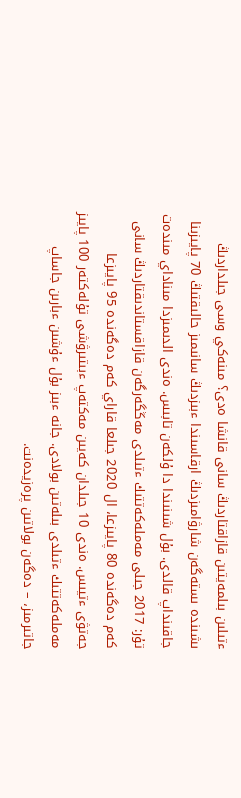ءتىلىن بىلمەيتىن قازاقتاردىڭ سانى قانشا ەدى؟ مىنەكي وسى جىلداردىڭ ىشىندە ىستەگەن شارۋامىزدىڭ ارقاسىندا ءبىزدىڭ سانىمىز حالىقتىڭ 70 پايىزىنا جاقىنداپ قالدى. بۇل شىنىندا دا ۇلكەن تابىس. ەندى الدىمىزدا مىناداي مىندەت تۇر: 2017 جىلى مەملەكەتتىك ءتىلدى مەڭگەرگەن قازاقستاندىقتاردىڭ سانى كەم دەگەندە 80 پايىزعا، ال 2020 جىلعا قاراي كەم دەگەندە 95 پايىزعا جەتۋى ءتيىس. ەندى 10 جىلدان كەيىن مەكتەپ ءبىتىرۋشى تۇلەكتەر 100 پايىز مەملەكەتتىك ءتىلدى بىلەتىن بولادى. جانە ءبىز بۇل ءۇشىن ءبارىن جاساپ جاتىرمىز، – دەگەن بولاتىن پرەزيدەنت.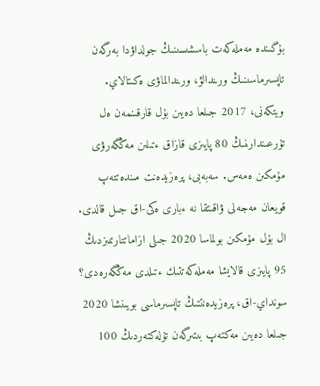بۇگىندە مەملەكەت باسشىسىنىڭ جولداۋدا بەرگەن تاپسىرماسىنىڭ ورىندالۋ، ورىندالماۋى ەكىتالاي. ويتكەنى، 2017 جىلعا دەيىن بۇل قارقىنمەن ەل تۇرعىندارىنىڭ 80 پايىزى قازاق ءتىلىن مەڭگەرۋى مۇمكىن ەمەس. سەبەبى، پرەزيدەنت مىندەتتەپ قويعان مەجەلى ۋاقىتقا نە ءبارى ەكى-اق جىل قالدى. ال بۇل مۇمكىن بولماسا 2020 جىلى ازاماتتارىمىزدىڭ 95 پايىزى قالايشا مەملەكەتتىك ءتىلدى مەڭگەرەدى؟ سونداي-اق، پرەزيدەنتتىڭ تاپسىرماسى بويىنشا 2020 جىلعا دەيىن مەكتەپ بىتىرگەن تۇلەكتەردىڭ 100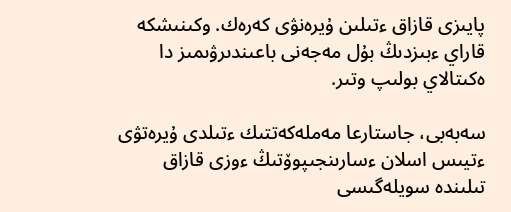پايىزى قازاق ءتىلىن ۇيرەنۋى كەرەك. وكىنىشكە قاراي ءبىزدىڭ بۇل مەجەنى باعىندىرۋىمىز دا ەكىتالاي بولىپ وتىر.

سەبەبى، جاستارعا مەملەكەتتىك ءتىلدى ۇيرەتۋى ءتيىس اسلان ءسارىنجىپوۆتىڭ ءوزى قازاق تىلىندە سويلەگىسى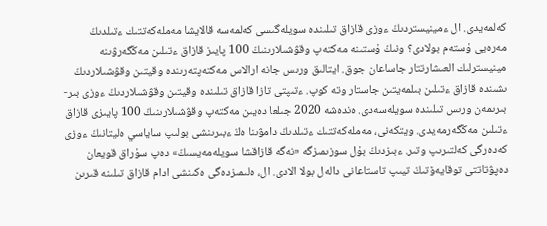كەلمەيدى. ال ءمينيستردىڭ ءوزى قازاق تىلىندە سويلەگىسى كەلمەسە قالايشا مەملەكەتتىك ءتىلدىڭ مەرەيى ۇستەم بولادى؟ ونىڭ ۇستىنە مەكتەپ وقۋشىلارىنىڭ 100 پايىز قازاق ءتىلىن مەڭگەرۋىنە مينيسترلىك العىشارتتار جاساعان جوق. ايتالىق ورىس جانە ارالاس مەكتەپتەرىندە وقيتىن وقۋشىلاردىڭ ىشىندە قازاق ءتىلىن بىلمەيتىن جاستار وتە كوپ. ءتىپتى تازا قازاق تىلىندە وقيتىن وقۋشىلاردىڭ ءوزى بىر-بىرىمەن ورىس تىلىندە سويلەسەدى. ەندەشە 2020 جىلعا دەيىن مەكتەپ وقۋشىلارىنىڭ 100 پايىزى قازاق ءتىلىن مەڭگەرمەيدى. ويتكەنى، مەملەكەتتىك ءتىلدىڭ دامۋىنا ەڭ ءبىرىنشى بولىپ ساياسي ەليتانىڭ ءوزى كەدەرگى كەلتىرىپ وتىر. ءبىزدىڭ بۇل سوزىمىزگە «نەگە قازاقشا سويلەمەيسىڭ» دەپ سۇراق قويعان دەپۋتاتتى توقايەۆتىڭ تيىپ تاستاعانى دالەل بولا الادى. ال، ەلىمىزدەگى ەكىنشى ادام قازاق تىلىنە قىرىن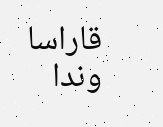قاراسا وندا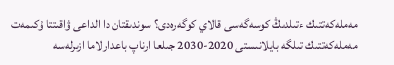مەملەكەتتىك ءتىلدىڭ كوسەگەسى قالاي كوگەرەدى؟ سوندىقتان دا الداعى ۋاقىتتا ۇكىمەت مەملەكەتتىك تىلگە بايلانىستى 2020-2030 جىلعا ارناپ باعدارلاما ازىرلەسە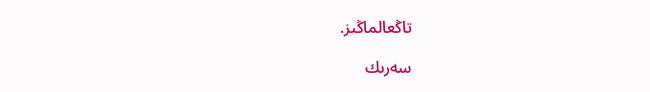تاڭعالماڭىز.

سەرىك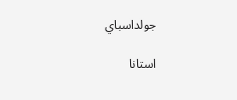جولداسباي

استانا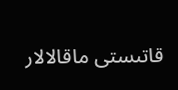قاتىستى ماقالالار